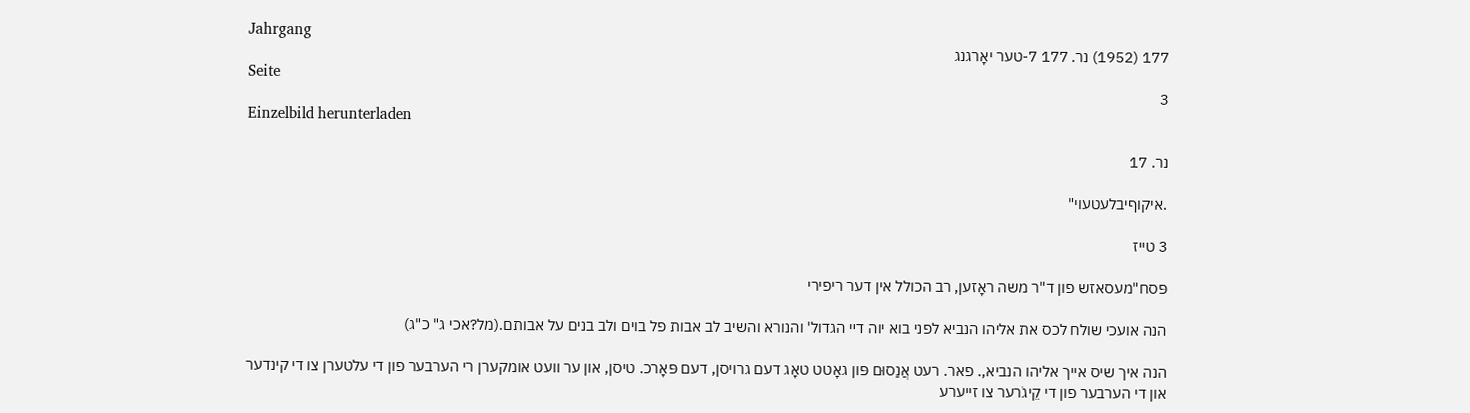Jahrgang
177 (1952) נר. 177 7-טער יאָרגנג
Seite
3
Einzelbild herunterladen

נר. 17

.איקוףיבלעטעוי"

3 טייז

פּסח"מעסאזש פון ד"ר משה ראָזען, רב הכולל אין דער ריפירי

הנה אועכי שולח לכס את אליהו הנביא לפני בוא יוה דײ הגדול' והנורא והשיב לב אבות פל בוים ולב בנים על אבותם.(מל?אכי ג" כ"ג)

הנה איך שיס אייך אליהו הנביא,. פאר. רעט אֲנַסוּם פּון גאָטט טאָג דעם גרויסן, דעם פּאָרכ. טיסן, און ער װעט אומקערן רי הערבער פון די עלטערן צו די קינדער און די הערבער פון די קֵיגֹרער צו זייערע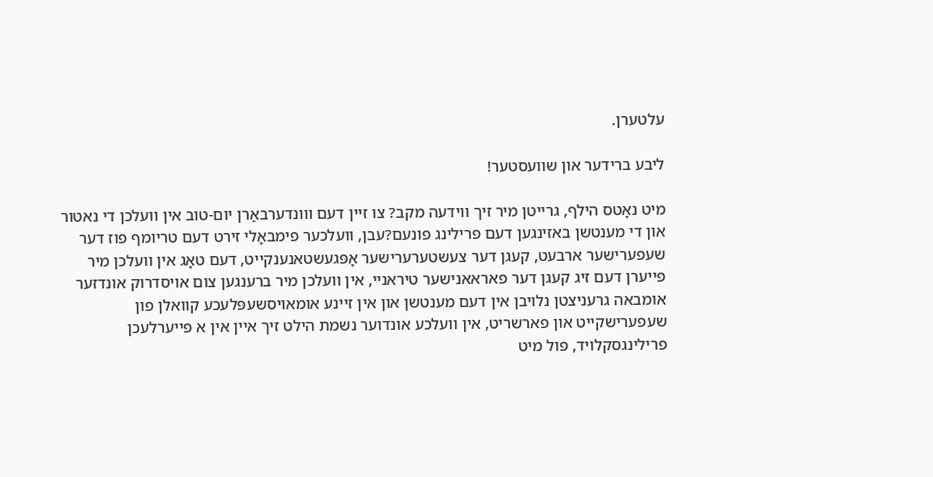עלטערן.

ליבע ברידער און שוועסטער!

מיט נאָטס הילף, גרייטן מיר זיך ווידעה מקב? צו זיין דעם װונדערבאַרן יום-טוב אין וועלכן די נאטור און די מענטשן באזינגען דעם פרילינג פונעם?עבן, וועלכער פימבאָלי זירט דעם טריומף פוז דער שעפערישער ארבעט, קעגן דער צעשטערערישער אָפּגעשטאנענקייט, דעם טאָג אין וועלכן מיר פייערן דעם זיג קעגן דער פאראאנישער טיראניי, אין וועלכן מיר ברענגען צום אויסדרוק אונדזער אומבאה גרעניצטן נלויבן אין דעם מענטשן און אין זיינע אומאויסשעפּלעכע קוואלן פון שעפערישקייט און פארשריט, אין וועלכע אונדוער נשמת הילט זיך איין אין א פייערלעכן פרילינגסקלויד, פול מיט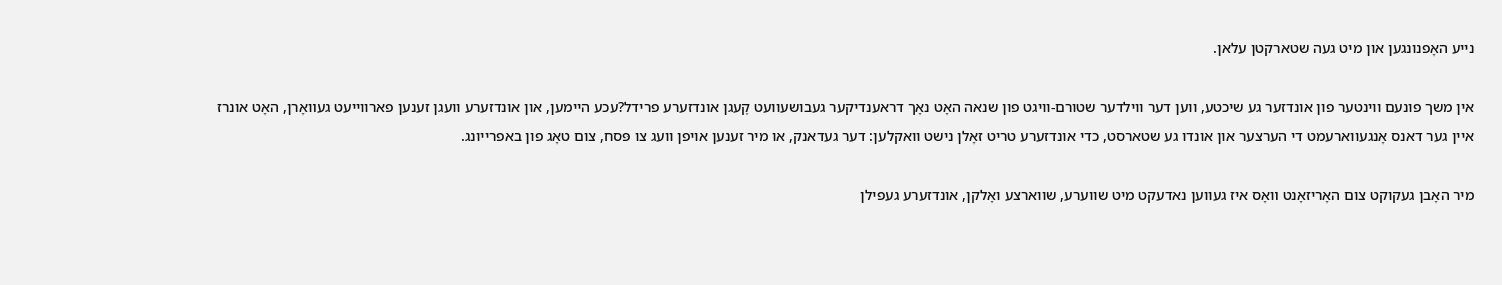נייע האָפנונגען און מיט געה שטארקטן עלאן.

אין משך פונעם ווינטער פון אונדזער גע שיכטע, ווען דער ווילדער שטורם-וויגט פון שנאה האָט נאָך דראענדיקער געבושעוועט קֶעגן אונדזערע פרידל?עכע היימען, און אונדזערע וועגן זענען פארווייעט געװאָרן, האָט אונרז איין גער דאנס אָנגעווארעמט די הערצער און אונדו גע שטארסט, כדי אונדזערע טריט זאָלן נישט וואקלען: דער געדאנק, או מיר זענען אויפן וועג צו פּסח, צום טאָג פון באפרייונג.

מיר האָבן געקוקט צום האָריזאָנט װאָס איז געווען נאדעקט מיט שווערע, שווארצע ואָלקן, אונדזערע געפילן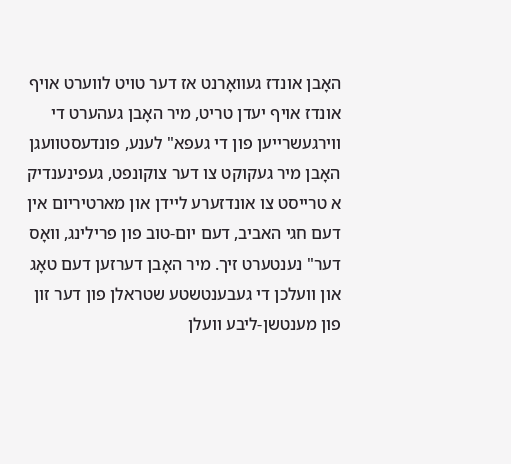האָבן אונדז געװאָרנט אז דער טויט לווערט אויף אונדז אויף יעדן טריט, מיר האָבן געהערט די ווירגעשרייען פון די געפא" לענע, פונדעסטוועגן האָבן מיר געקוקט צו דער צוקונפט, געפינענדיק א טרייסט צו אונדזערע ליידן און מארטיריום אין דעם חגי האביב, דעם יום-טוב פון פרילינג, װאָס דער" נענטערט זיך. מיר האָבן דערזען דעם טאָג און וועלכן די געבענטשטע שטראלן פון דער זון פון מענטשן-ליבע וועלן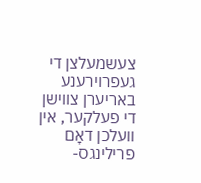צעשמעלצן די געפרוירענע באריערן צווישן די פעלקער, אין וועלכן דאָם פרילינגס-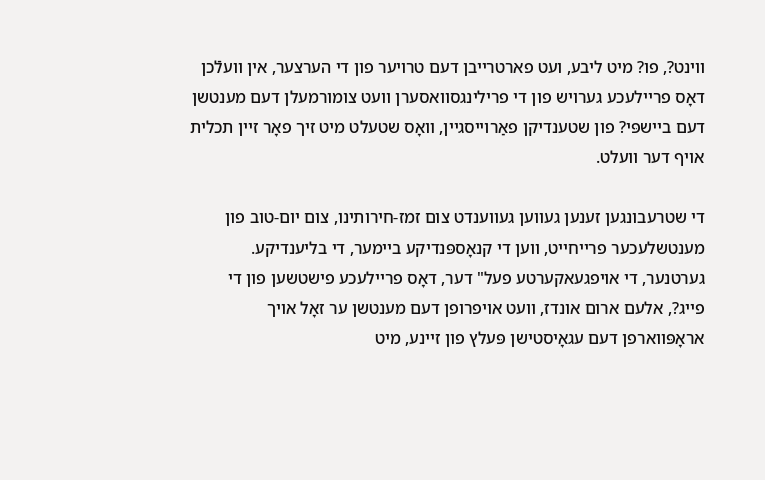ווינט?, פו? מיט ליבע, ועט פארטרייבן דעם טרויער פון די הערצער, אין וועלֿכן דאָס פריילעכע גערויש פון די פרילינגסוואסערן וועט צומורמעלן דעם מענטשן דעם ביישפּי? פון שטענדיקן פאַרױיסגיין, װאָס שטעלט מיט זיך פאָר זיין תכלית אויף דער וועלט.

די שטרעבונגען זענען געווען געווענדט צום זמז-חירותינו, צום יום-טוב פון מענטשלעכער פרייחייט, ווען די קנאָספּנדיקע ביימער, די בליענדיקע. גערטנער, די אויפגעאקערטע פעל" דער, דאָס פריילעכע פישטשען פון די פייג?, אלעם ארום אונדז, וועט אויפרופן דעם מענטשן ער זאָל אויך אראָפּווארפן דעם עגאָיסטישן פּעלץ פון זיינע, מיט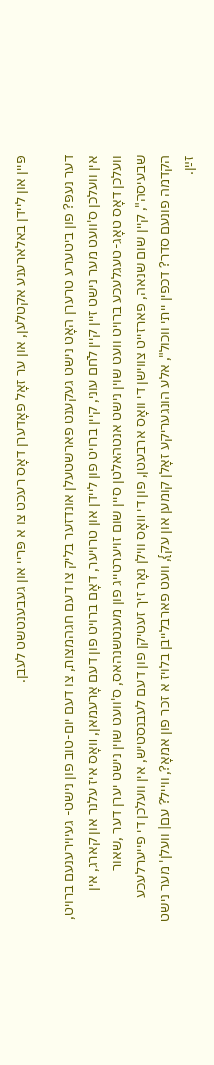פּיין און ליידן באלארענע אקטלען, און ער זאָל פאָדערן דאָס רעכט צו א פּריי און געבענטשט לעבן.

דער נעפּ? פון ביטערע טרערן האָט נישט געקענט פארשטעלן אונדזער בליק צו דעם חגהמצות, צו דעם יום-טוב פון נישט- געיוירענעם ברויט, אין וועלכן ס'וועט מער נישט זיין קיין לֿחם עוני, קיין ברויט פון ליידן און טרויער, דאָם ברויט פון דעם אָרעמאן, װאָס איז עלנר און קארג, אין וועלכן דאָס טאָג-טעגלעכע ברויט וועט שוין נישט אנטהאלטן סיין שום זויערטייג פון מענטשנהאס, ס'וועט שוין נישט יערן דער ,שאור שבעיסה", קיין שום שנאה, פארזייט צווישן די וואָס ארבעטן, פון די װאָס ווילן נאָר זיך זעטיקן פון דעם לעבנסטיש, אין וועלכן די פייערלעכע הקדמה פונעם סדר? דכפין ייתי ווכול", אלע הונגעריקע זאָלן קומען און עק}, וועט פארבלייבן בלויז א זכר פון אמאָ?, ווייל? עם| וועלן' מער נישט זײַן.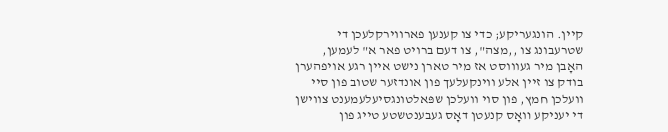קיין. הונגעריקע; כדי צו קענען פארווירקלעכן די שטרעבונג צו ,,מצה", צו דעם ברויט פאר א" לעמען, האָבן מיר געוווסט אז מיר טארן נישט איין רגע אויפהערן בודק צו זיין אלע ווינקעלעך פון אונדזער שטוב פון סיי וועלכן חמץ, פון סוי וועלכן שפּאלטונגסיעלעמענט צווישן די יעניקע װאָס קנעטן דאָס געבענטשטע טייג פון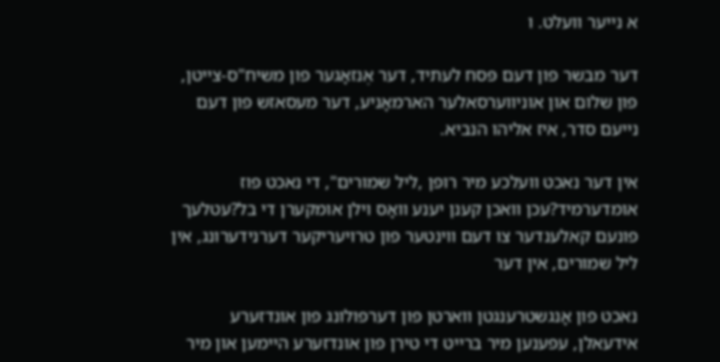א נייער וועלט. ו

דער מבשר פון דעם פּסח לעתיד, דער אֶנזאָגער פון משיח"ס-צייטן, פון שלום און אוניווערסאלער הארמאָניע, דער מעסאזש פון דעם נייעם סדר, איז אליהו הנביא.

אין דער נאכט וועלכע מיר רופן ,ליל שמורים", די נאכט פוז אומדערמיד?עכן וואכן קענן יענע װאָס וילן אומקערן די בל?עטלעך פונעם קאלענדער צו דעם ווינטער פון טרויעריקער דערנידערונג, אין ליל שמורים, אין דער

נאכט פון אָנגשטרענגטן ווארטן פון דערפולונג פון אונדזערע אידעאלן, עפענען מיר ברייט די טירן פון אונדזערע היימען און מיר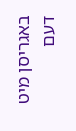באגריסן מיט דעם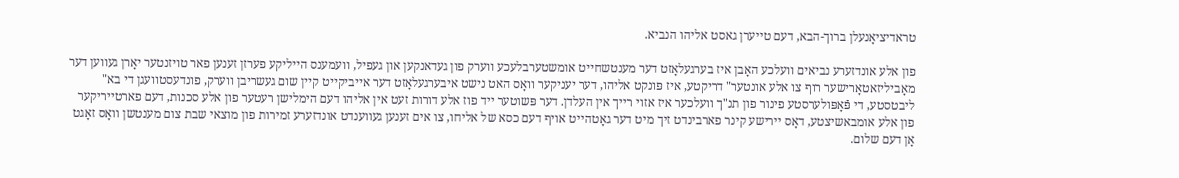טראדיציאָנעלן ברוך-הבא, דעם טייערן גאסט אליהו הנביא.

פון אלע אונדזערע נביאים וועלכע האָבן איז בערגעלאָזט דער מענטשחייט אומשטערבלעכע ווערק פון געדאנקען און געפיל, וועמענס הייליקע פערזן זענען פאר טויזנטער יאָרן געווען דער מאָביליזאטאָרישער רוף צו אלע אונטער" דריקטע, איז פּונקט אליהו, דער יעניקער וואָס האט נישט איבערגעלאָזט דער אייביקייט קיין שום געשריבן ווערק, פונדעסטוועגן די בא" ליבטסטע, די פּֿאָפּולערסטע פינור פון תנ"ך וועלכער איז אזוי רייך אין העלדן. דער פּשוטער ייד פוז אלע דורות זעט אין אליהו דעם הימלישן רעטער פון אלע סכנות, דעם פארטייריקער פון אלע אומבאשיצטע, דאָס יירישע קינר פארבינדט זיך מיט דער גאָטהייט אויף דעם כסא של אליחו, צו אים זענען געווענדט אונדזערע זמירות פון מוצאי שבת צום מענטשן װאָס זאָגט אָן דעם שלום.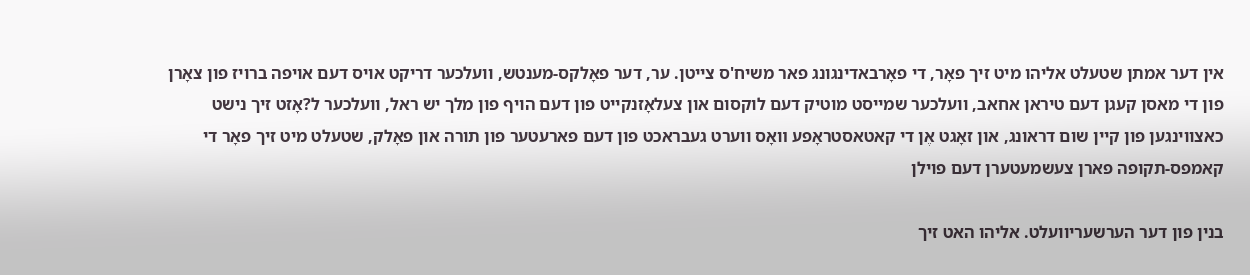אין דער אמתן שטעלט אליהו מיט זיך פאָר, די פאָרבאדינגונג פאר משיח'ס צייטן. ער, דער פאָלקס-מענטש, וועלכער דריקט אויס דעם אויפה ברויז פון צאָרן פון די מאסן קעגן דעם טיראן אחאב, וועלכער שמייסט מוטיק דעם לוקסום און צעלאָזנקייט פון דעם הויף פון מלך יש ראל, וועלכער ל?אָזט זיך נישט כאצווינגען פון קיין שום דראונג, און זאָגט אֶן די קאטאסטראָפע װאָס ווערט געבראכט פון דעם פארעטער פון תורה און פאָלק, שטעלט מיט זיך פאָר די קאמפס-תקופה פארן צעשמעטערן דעם פוילן

בנין פון דער הערשעריוועלט. אליהו האט זיך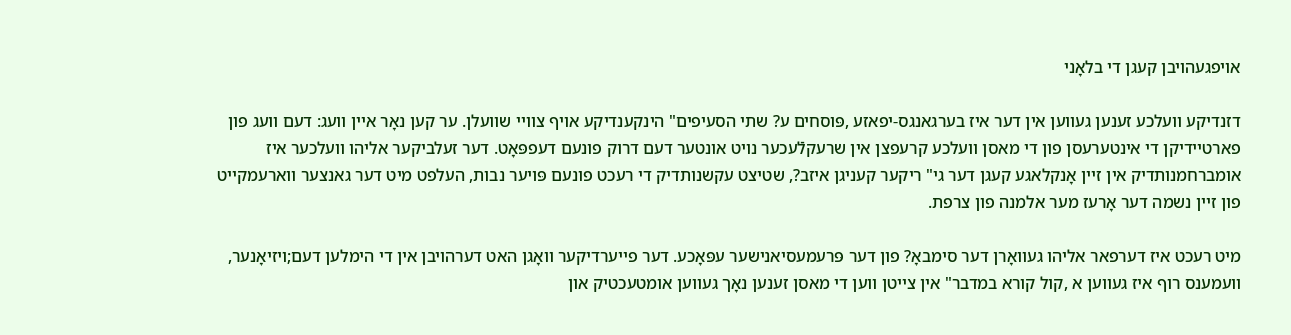אויפגעהויבן קעגן די בלאָני

דזנדיקע וועלכע זענען געווען אין דער איז בערגאנגס-יפאזע ,פּוסחים ע? שתי הסעיפים" הינקענדיקע אויף צוויי שוועלן. ער קען נאָר איין וועג: דעם וועג פון פארטיידיקן די אינטערעסן פון די מאסן וועלכע קרעפצן אין שרעקלֿעכער נויט אונטער דעם דרוק פונעם דעפפּאָט. דער זעלביקער אליהו וועלכער איז אומברחמנותדיק אין זיין אָנקלאגע קעגן דער גי" ריקער קעניגן איזב?, שטיצט עקשנותדיק די רעכט פונעם פּױער נבות, העלפט מיט דער גאנצער ווארעמקייט פון זיין נשמה דער אָרעז מער אלמנה פון צרפת.

מיט רעכט איז דערפאר אליהו געוואָרן דער סימבאָ? פון דער פּרעמעסיאנישער עפּאָכע. דער פייערדיקער וואָגן האט דערהויבן אין די הימלען דעם;ויזיאָנער, וועמענס רוף איז געווען א ,קול קורא במדבר" אין צייטן ווען די מאסן זענען נאָך געווען אומטעכטיק און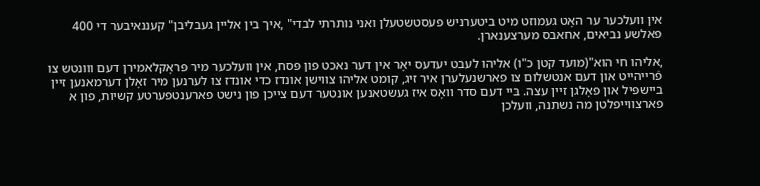אין וועלכער ער האָט געמוזט מיט ביטערניש פעסטשטעלן ואני נותרתי לבדי" ,איך בין אליין געבליבן" קעננאיבער די 400 פאלשע נביאים, אחאבס מערצענארן.

,אליהו חי הוא"(מועד קטן כ"ו) אליהו לעבט יעדעס יאָר אין דער נאכט פון פּסח, אין וועלכער מיר פּראָקלאמירן דעם ווונטש צו פֿרייהייט און דעם אנטשלום צו פארשנעלערן איר זיג, קומט אליהו צווישן אונדז כדי אונדז צו לערנען מיר זאָלן דערמאנען זיין ביישפּיל און פאָלגן זיין עצה. בּיי דעם סדר וואָס איז געשטאנען אונטער דעם צייכן פון נישט פארענטפערטע קשיות, פון א פארצווייפלטן מה נשתנה, וועלכן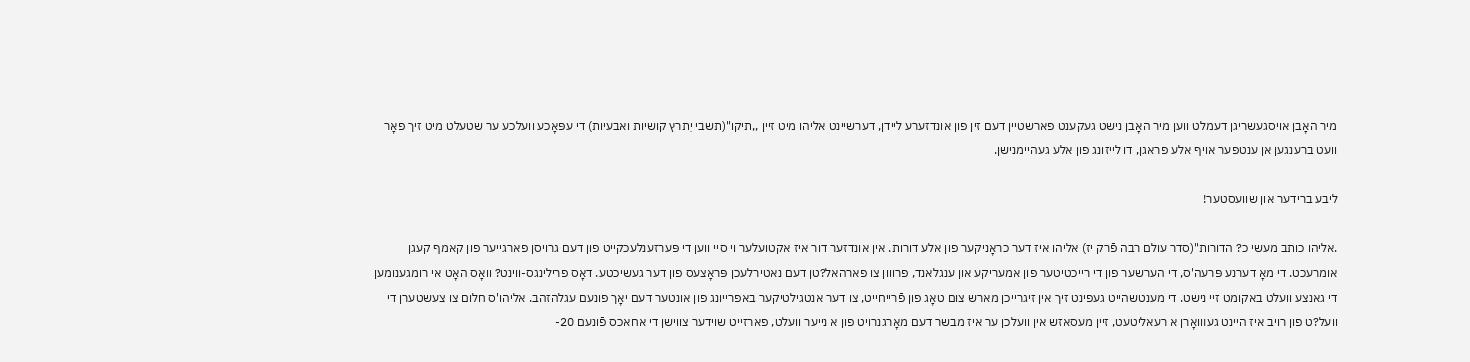מיר האָבן אויסגעשריגן דעמלט ווען מיר האָבן נישט געקענט פארשטיין דעם זין פון אונדזערע ליידן, דערשיינט אליהו מיט זיין ,,תיקו"(תשבי יִתרץ קושיות ואבעיות) די עפּאָכע וועלכע ער שטעלט מיט זיך פאָר וועט ברענגען אן ענטפער אויף אלע פראגן, דו לייזונג פון אלע געהיימנישן.

ליבע ברידער און שוועסטער!

.אליהו כותב מעשי כ? הדורות"(סדר עולם רבה פֿרק יז) אליהו איז דער כראָניקער פון אלע דורות. אין אונדזער דור איז אקטועלער וי סיי ווען די פּערזענלעכקייט פון דעם גרויסן פארגייער פון קאמף קעגן אומרעכט. די מאָ דערנע פּרעה'ס, די הערשער פון די רייכטיטער פון אמעריקע און ענגלאנד, פרווון צו פארהאל?טן דעם נאטירלעכן פּראָצעס פון דער געשיכטע. דאָס פרילינגס-ווינט? וואָס האָט אי רומגענומען די גאנצע וועלט באקומט זיי נישט. די מענטשהייט געפינט זיך אין זיגרייכן מארש צום טאָג פון פֿרייחייט, צו דער אנטגילטיקער באפרייונג פון אונטער דעם יאָך פונעם עגלהזהב. אליהו'ס חלום צו צעשטערן די וועל?ט פון רויב איז היינט געװואָרן א רעאליטעט, זיין מעסאזש אין וועלכן ער איז מבשר דעם מאָרגנרויט פון א נייער וועלט, פארזייט שוידער צווישן די אחאכס פֿונעם 20-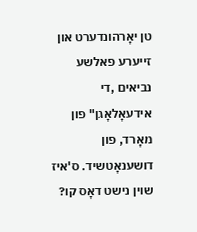טן יאָרהונדערט און זייערע פאלשע נביאים ,די אידעאָלאָגן" פון מאָרד, פון דושענאָטשיד. ס'איז שוין נישט דאָס קו?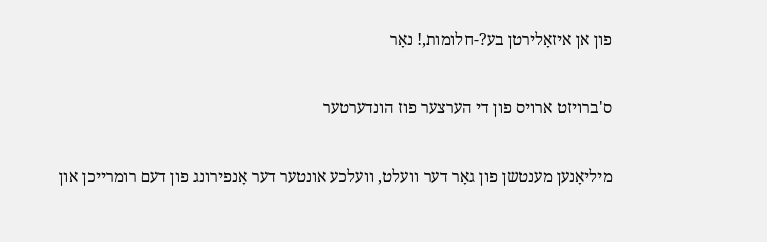פון אן איזאָלירטן בע?-חלומות,! נאָר

ס'ברויזט ארויס פון די הערצער פוז הונדערטער

מיליאָנען מענטשן פון גאָר דער וועלט, וועלכע אונטער דער אָנפירונג פון דעם רומרייכן און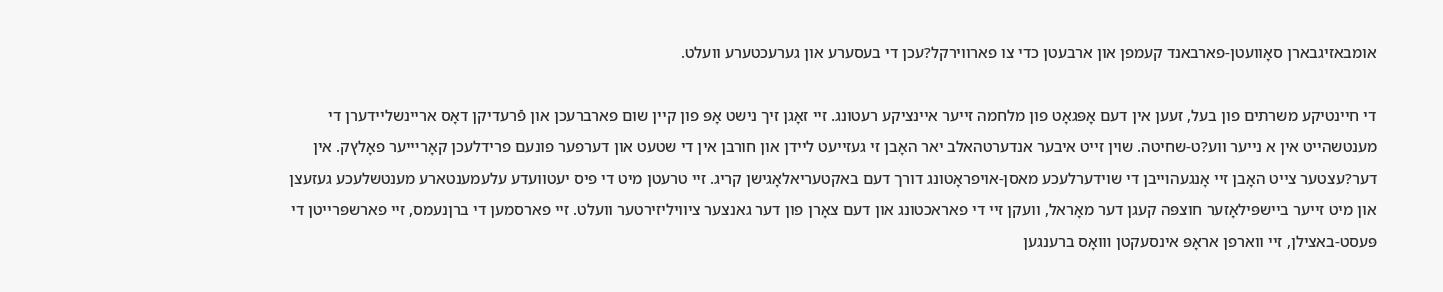אומבאזיגבארן סאָוועטן-פארבאנד קעמפן און ארבעטן כדי צו פארווירקל?עכן די בעסערע און גערעכטערע וועלט.

די חיינטיקע משרתים פון בעל, זעען אין דעם אָפּגאָט פון מלחמה זייער איינציקע רעטונג. זיי זאָגן זיך נישט אָפּ פון קיין שום פארברעכן און פֿרעדיקן דאָס אריינשליידערן די מענטשהייט אין א נייער ווע?ט-שחיטה. שוין זייט איבער אנדערטהאלב יאר האָבן זי געזייעט ליידן און חורבן אין די שטעט און דערפער פונעם פרידלעכן קאָרײיער פאָלץק. אין דער?עצטער צייט האָבן זיי אָנגעהױיבן די שוידערלעכע מאסן-אויפראָטונג דורך דעם באקטעריאלאָגישן קריג. זיי טרעטן מיט די פיס יעטוועדע עלעמענטארע מענטשלעכע געזעצן און מיט זייער ביישפּילאָזער חוצפּה קעגן דער מאָראל, וועקן זיי די פאראכטונג און דעם צאָרן פון דער גאנצער ציוויליזירטער וועלט. זיי פארסמען די ברןנעמס, זיי פארשפּרייטן די פּעסט-באצילן, זיי ווארפן אראָפּ אינסעקטן װואָס ברענגען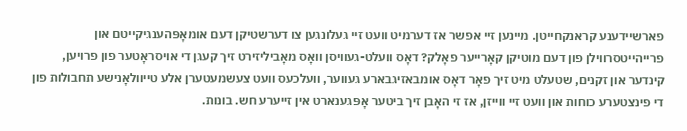פארשיידענע קראנקחייטן. מיינען זיי אפשר אז דערמיט וועט זיי געלונגען צו דערשטיקן דעם אומאָפּהענגיקייטם און פרייהייטסרווילן פון דעם מוטיקן קאָרייער פאָלק? דאָס וועלט-געוויסן וואָס מאָביליזירט זיך קעגן די אויסראָטער פון פרויען, קינדער און זקנים, שטעלט מיט זיך פאָר דאָס אומבאזיגבארע געווער, וועלכעס וועט צעשמעטערן אלע טייוולאָנישע תחבולות פון די פינצטערע כוחות און וועט זיי ווייזן, אז זי האָבן זיך ביטער אָפּגענארט אין זייערע חש. בונות.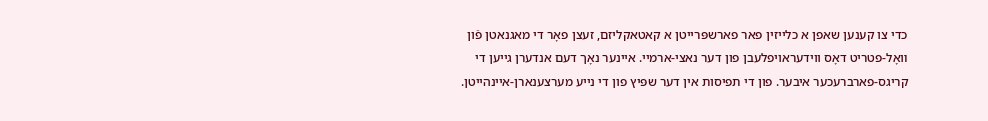כדי צו קענען שאפן א כלייזין פאר פארשפּרייטן א קאטאקליזם, זעצן פאָר די מאגנאטן פֿון װאָל-פטריט דאָס ווידעראויפלעבן פון דער נאצי-ארמיי. איינער נאָך דעם אנדערן גייען די קריגס-פארברעכער איבער. פון די תפיסות אין דער שפּיץ פון די נייע מערצענארן-איינהייטן.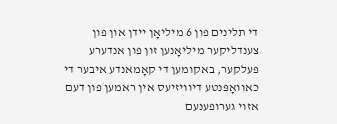די תלינים פון 6 מיליאָן יידן און פון צענדליקער מיליאָנען זון פון אנדערע פעלקער, באקומען די קאָמאנדע איבער די כאוואָפּנטע דיוויזיעס אין ראמען פון דעם אזוי גערופענעם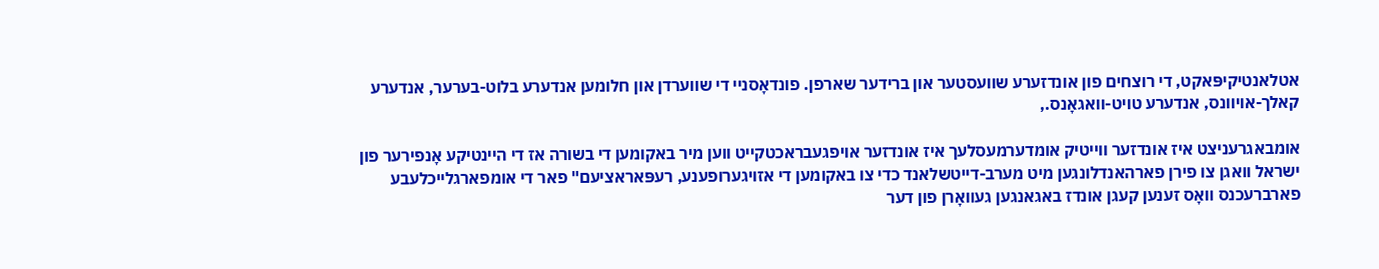אטלאנטיקיפּאקט, די רוצחים פון אונדזערע שוועסטער און ברידער שארפן. פונדאָסניי די שווערדן און חלומען אנדערע בלוט-בערער, אנדערע קאלך-אויוונס, אנדערע טויט-וואגאָנס.,

אומבאגרעניצט איז אונדזער ווייטיק אומדערמעסלעך איז אונדזער אויפגעבראכטקייט ווען מיר באקומען די בשורה אז די היינטיקע אָנפירער פון ישראל וואגן צו פירן פארהאנדלונגען מיט מערב-דייטשלאנד כדי צו באקומען די אזויגערופענע, רעפּאראציעם" פאר די אומפארגלייכלעבע פארברעכנס װאָס זענען קעגן אונדז באגאנגען געװאָרן פון דער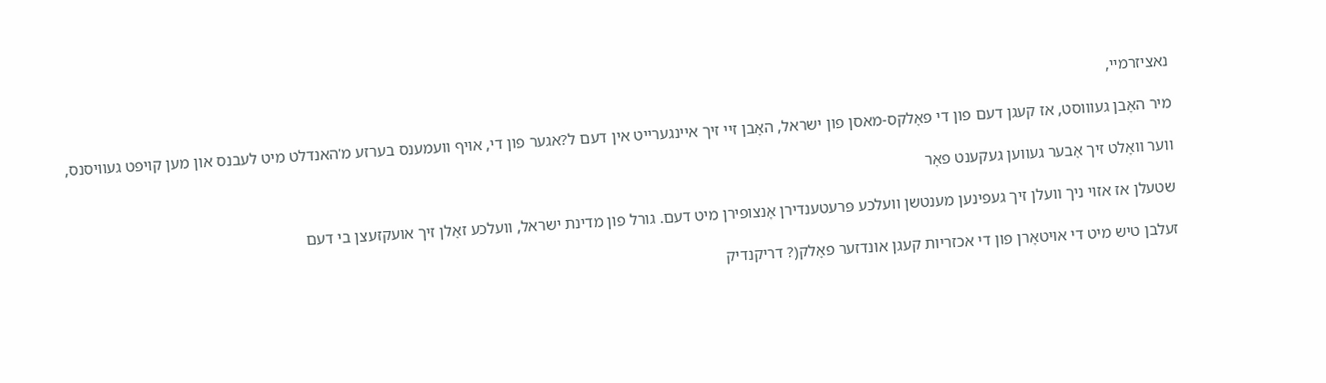נאציזרמיי,

מיר האָבן געוווסט, אז קעגן דעם פון די פאָלקס-מאסן פון ישראל, האָבן זיי זיך איינגערייט אין דעם ל?אגער פון די, אויף וועמענס בערזע מ'האנדלט מיט לעבנס און מען קויפט געוויסנס,

ווער װאָלט זיך אָבער געווען געקענט פאָר

שטעלן אז אזוי ניך װעלן זיך געפינען מענטשן וועלכע פּרעטענדירן אָנצופירן מיט דעם. גורל פון מדינת ישראל, וועלכע זאָלן זיך אועקזעצן בי דעם

זעלבן טיש מיט די אויטאָרן פון די אכזריות קעגן אונדזער פאָלק(? דריקנדיק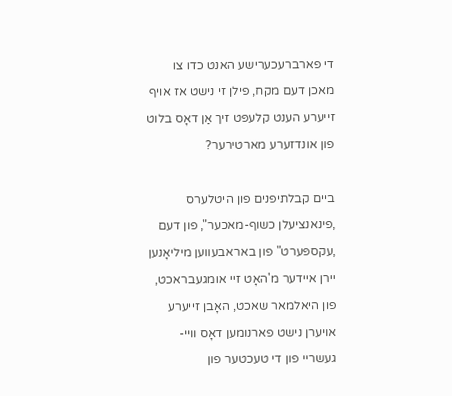די פארברעכערישע האנט כדו צו מאכן דעם מקח, פילן זי נישט אז אויף זייערע הענט קלעפּט זיך אַן דאָס בלוט פון אונדזערע מארטירער?

ביים קבלתיפנים פון היטלערס ,פינאנציעלן כשוף-מאכער", פון דעם ,עקספּערט" פון באראבעווען מיליאָנען יירן איידער מ'האָט זיי אומגעבראכט, פון היאלמאר שאכט, האָבן זייערע אויערן נישט פארנומען דאָס וויי-געשריי פון די טעכטער פון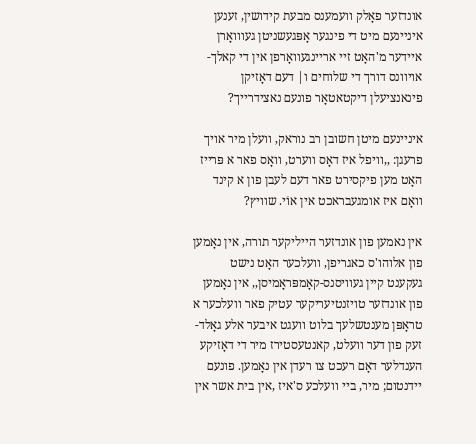אונדזער פאָלק וועמענס מבעת קידושין, זענען איניינעם מיט די פינגער אָפּגעשניטן געװואָרן איידער מ'האָט זיי אריינגעװאָרפן אין די קאלך-אויוונס דורך די שלוחים ו| דעם דאָזיקן פינאנציעלן דיקטאטאָר פונעם נאצידרייך?

איניינעם מיטן חשובן רב נוראק, וועלן מיר אויך פרעגן: ,,וויפל איז דאָס ווערט, װאָס פאר א פּרייז האָט מען פיקסירט פאר דעם לעבן פון א קינד װאָם איז אומגעבראכט אין אוֹי. שוויץ?

אין נאמען פון אונדזער הייליקער תורה, אין נאָמען פון אלוהו'ס כאגריפן, וועלכער האָט נישט געקענט קיין געוויסנס-קאָמפּראָמיסן,, אין נאָמען פון אונדזער טויזנטיעריקער עטיק פאר וועלכער א טראָפּן מענטשלעך בלוט וועגט איבער אלע גאָלד-זעק פון דער וועלט, קאנטעסטירז מיר די דאָזיקע הענדלער דאָם רעכט צו רעדן אין נאָמען. פונעם יידנטום; מיר, ביי וועלכע ס'איז ,אין בית אשר אין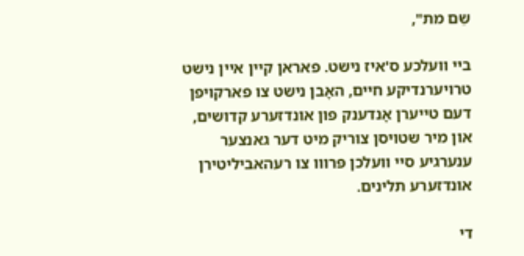שֵם מת",

ביי וועלכע ס'איז נישט. פאראן קיין איין נישט טרויערנדיקע חיים, האָבן נישט צו פארקויפן דעם טייערן אָנדענק פון אונדזערע קדושים, און מיר שטויסן צוריק מיט דער גאנצער ענערגיע סיי וועלכן פּרווו צו רעהאביליטירן אונדזערע תלינים.

די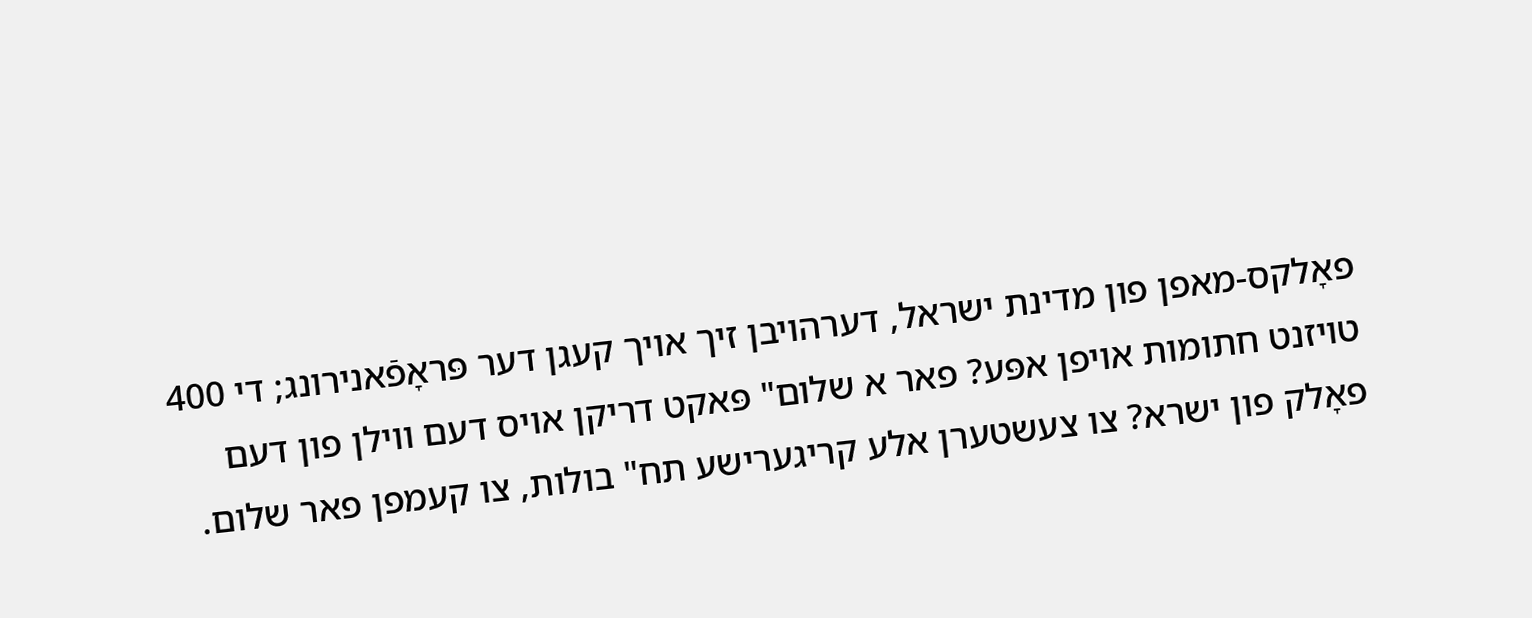פאָלקס-מאפן פון מדינת ישראל, דערהויבן זיך אויך קעגן דער פּראָפֿאנירונג; די 400 טויזנט חתומות אויפן אפּע? פאר א שלום" פּאקט דריקן אויס דעם ווילן פון דעם פאָלק פון ישרא? צו צעשטערן אלע קריגערישע תח" בולות, צו קעמפן פאר שלום.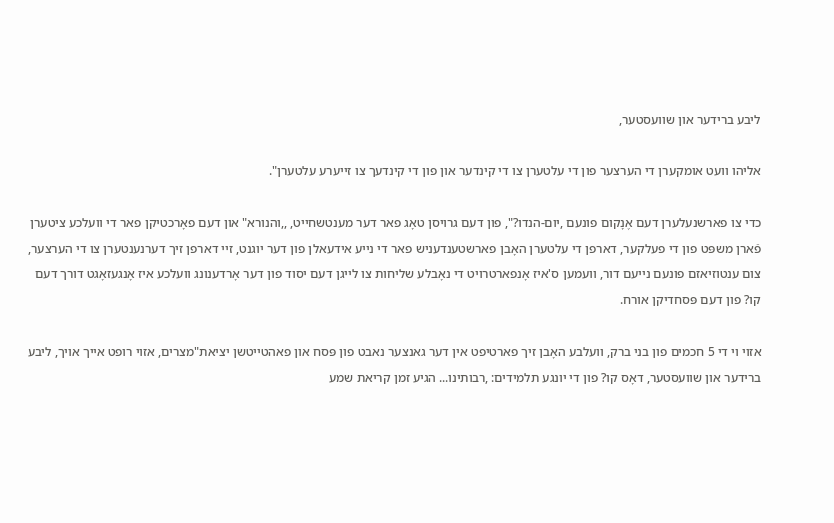ליבע ברידער און שוועסטער,

אליהו וועט אומקערן די הערצער פון די עלטערן צו די קינדער און פון די קינדעך צו זייערע עלטערן".

כדי צו פארשנעלערן דעם אֶנָקום פונעם ,יום-הנדו?", פון דעם גרויסן טאָג פאר דער מענטשחייט, ,,והנורא" און דעם פאָרכטיקן פאר די וועלכע ציטערן פֿארן משפּט פון די פעלקער, דארפן די עלטערן האָבן פארשטענדעניש פאר די נייע אידעאלן פון דער יוגנט, זיי דארפן זיך דערנענטערן צו די הערצער, צום ענטוזיאזם פונעם נייעם דור, וועמען ס'איז אָנפארטרויט די נאָבלע שליחות צו לייגן דעם יסוד פון דער אָרדענונג וועלכע איז אָנגעזאָגט דורך דעם קו? פון דעם פּסחדיקן אורח.

אזוי וי די 5 חכמים פון בני ברק, וועלבע האָבן זיך פארטיפט אין דער גאנצער נאבט פון פּסח און פאהטייטשן יציאת"מצרים, אזוי רופט אייך אויך, ליבע ברידער און שוועסטער, דאָס קו? פון די יונגע תלמידים: ,רבותינו... הגיע זמן קריאת שמע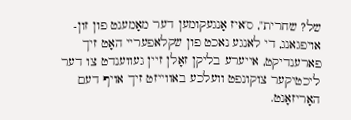של? שחרית", ס'איז אָנגעקומען דער מאָמענט פון זון-אויפגאנג, די לאנגע נאכט פון שקלאפעריי האָט זיך פארענדיקט, אייערע בליקן זאָלן זיין געווענדט צו דער ליכטיקער צוקונפט וועלכע באווייזט זיך אויף דעם האָריזאָנט.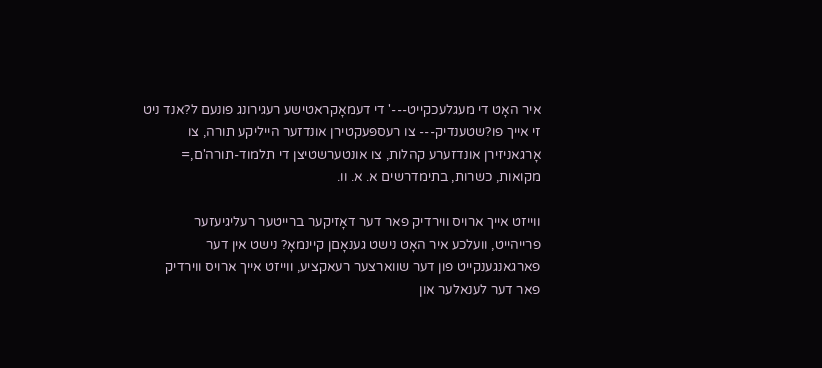איר האָט די מעגלעכקייט---' די דעמאָקראטישע רעגירונג פונעם ל?אנד ניט זי אייך פו?שטענדיק--- צו רעספּעקטירן אונדזער הייליקע תורה, צו אָרגאניזירן אונדזערע קהלות, צו אונטערשטיצן די תלמוד-תורה'ם,= מקואות, כשרות, בתימדרשים א. א. וו.

ווייזט אייך ארויס ווירדיק פאר דער דאָזיקער ברייטער רעליגיעזער פרייהייט, וועלכע איר האָט נישט גענאָםן קיינמאָ? נישט אין דער פארגאנגענקייט פון דער שווארצער רעאקציע, ווייזט אייך ארויס ווירדיק פאר דער לענאלער און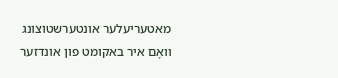מאטעריעלער אונטערשטוצונג וואָם איר באקומט פון אונדזער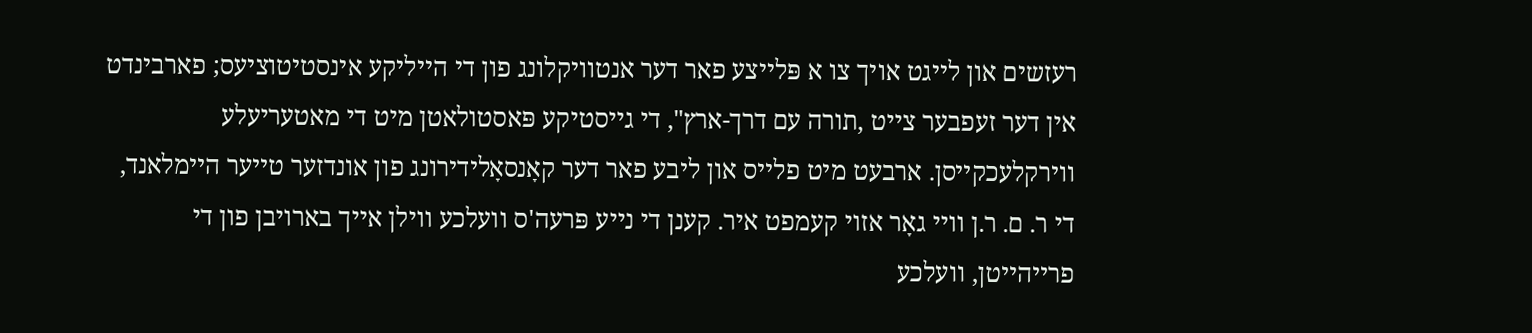רעזשים און לייגט אויך צו א פּלייצע פאר דער אנטוויקלונג פון די הייליקע אינסטיטוציעס; פארבינדט אין דער זעפבער צייט ,תורה עם דרך-ארץ", די גייסטיקע פּאסטולאטן מיט די מאטעריעלע ווירקלעכקייסן. ארבעט מיט פלייס און ליבע פאר דער קאָנסאָלידירונג פון אונדזער טייער היימלאנד, די ר. ם. ר.ן וויי גאָר אזוי קעמפט איר. קענן די נייע פּרעה'ס וועלכע ווילן אייך בארויבן פון די פרייהייטן, וועלכע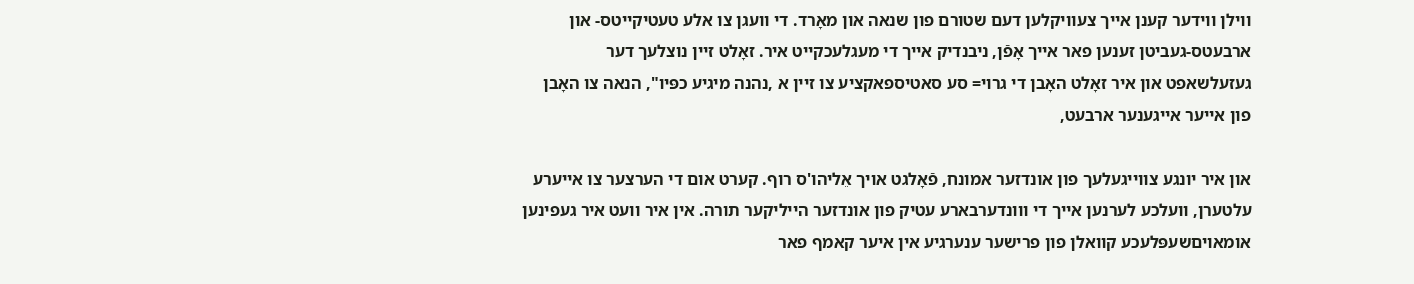ווילן ווידער קענן אייך צעוויקלען דעם שטורם פון שנאה און מאָרד. די וועגן צו אלע טעטיקייטס- און ארבעטס-געביטן זענען פאר אייך אָפֿן, ניבנדיק אייך די מעגלעכקייט איר. זאָלט זיין נוצלעך דער געזעלשאפט און איר זאָלט האָבן די גרוי= סע סאטיספאקציע צו זיין א ,נהנה מיגיע כפּיו", הנאה צו האָבן פון אייער אייגענער ארבעט,

און איר יונגע צווייגעלעך פון אונדזער אמונח, פֿאָלגט אויך אֵליהו'ס רוף. קערט אום די הערצער צו אייערע עלטערן, וועלכע לערנען אייך די ווונדערבארע עטיק פון אונדזער הייליקער תורה. אין איר וועט איר געפינען אומאויםשעפּלעכע קוואלן פון פרישער ענערגיע אין איער קאמף פאר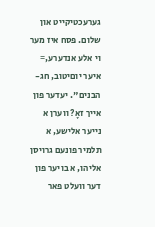גערעכטיקייט און שלום. פּסח איז מער וי אלע אנדערע,= איער יוםיטוב, חג-הבנים". יעדער פון אייך זאָ? ווערן א נייער אלישע, א תלמיר פונעם גרויסן אליהו, א בויער פון דער וועלט פאר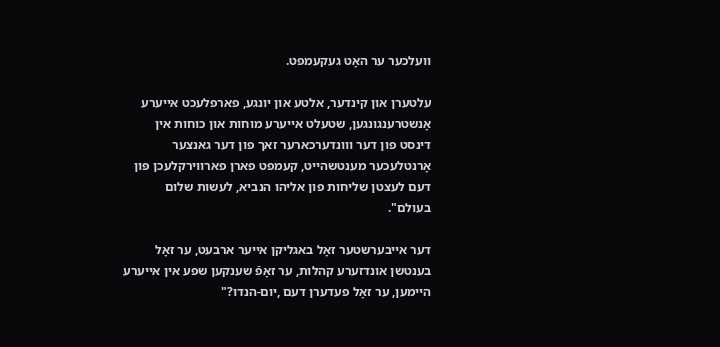וועלכער ער האָט געקעמפט.

עלטערן און קינדער, אלטע און יונגע, פארפלעכט אייערע אָנשטרענגונגען, שטעלט אייערע מוחות און כוחות אין דינסט פון דער ווונדערכארער זאך פון דער גאנצער אָרנטלעכער מענטשהייט, קעמפט פארן פארווירקלעכן פּון דעם לעצטן שליחות פון אליהו הנביא, לעשות שלום בעולם".

דער אייבערשטער זאָל באגליקן אייער ארבעט, ער זאָל בענטשן אונדזערע קהלות, ער זאָפֿ שענקען שפע אין אייערע היימען, ער זאָל פעדערן דעם ,יום-הנדו?"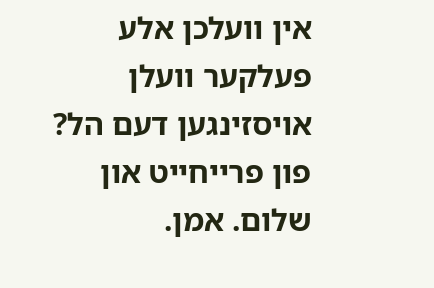אין וועלכן אלע פעלקער וועלן אויסזינגען דעם הל? פון פרייחייט און שלום. אמן.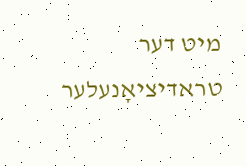מיט דער טראדיציאָנעלער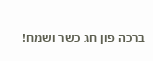ברכה פון חג כשר ושמח!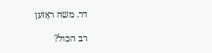דר. משה ראָזען

רב הכול?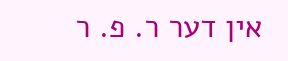אין דער ר. פ. ר